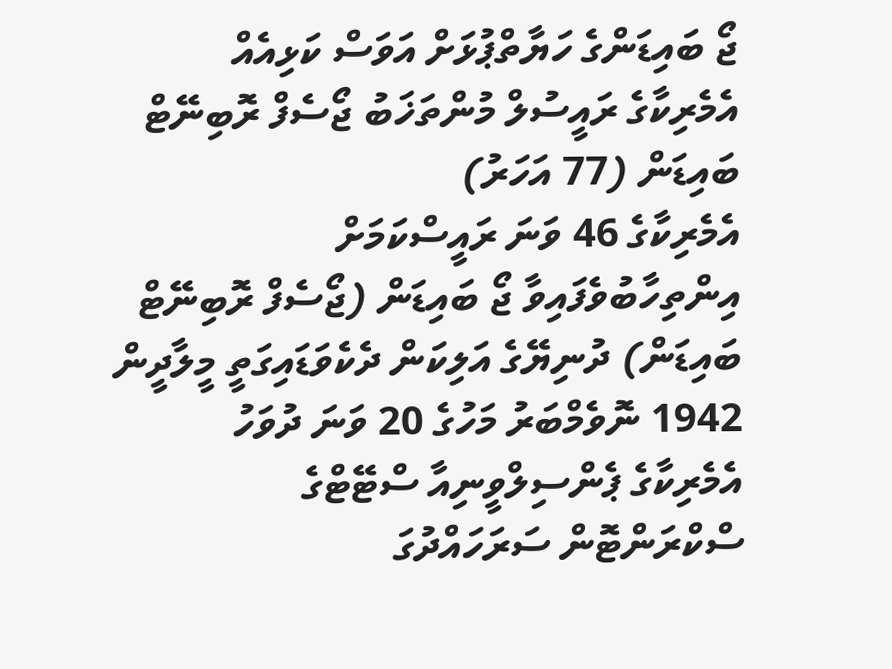ޖޯ ބައިޑަންގެ ހަޔާތްޕުޅަށް އަވަސް ކަޅިއެއް
އެމެރިކާގެ ރައީސުލް މުންތަޚަބު ޖޯސެފް ރޮބިނޭޓް ބައިޑަން (77 އަހަރު)
އެމެރިކާގެ 46 ވަނަ ރައީސްކަމަށް އިންތިހާބުވެފައިވާ ޖޯ ބައިޑަން (ޖޯސެފް ރޮބިނޭޓް ބައިޑަން) ދުނިޔޭގެ އަލިކަން ދެކެވަޑައިގަތީ މީލާދީން 1942 ނޮވެމްބަރު މަހުގެ 20 ވަނަ ދުވަހު އެމެރިކާގެ ޕެންސިލްވީނިއާ ސްޓޭޓްގެ ސްކްރަންޓޮން ސަރަހައްދުގަ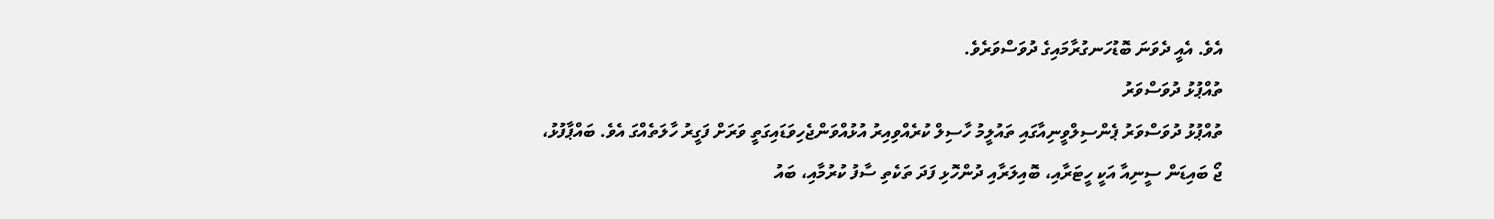އެވެ. އެއީ ދެވަނަ ބޮޑުހަނގުރާމައިގެ ދުވަސްވަރެވެ.
ތުއްޕުޅު ދުވަސްވަރު
ތުއްޕުޅު ދުވަސްވަރު ޕެންސިލްވީނިއާގައި ތައުލީމު ހާސިލް ކުރެއްވިއިރު އުޅުއްވަންޖެހިވަޑައިގަތީ ވަރަށް ފަގީރު ހާލަތެއްގަ އެވެ. ބައްޕާފުޅު، ޖޯ ބައިޑަން ސީނިއާ އަކީ ހީޓަރާއި، ބޮއިލަރާއި ދުންހޮޅި ފަދަ ތަކެތި ސާފު ކުރުމާއި، ބައު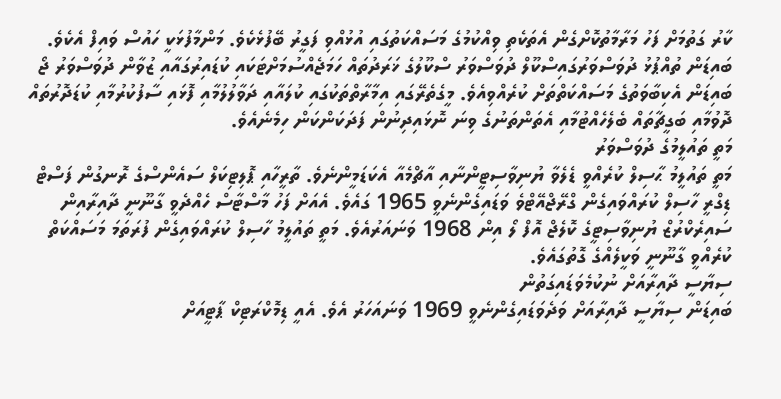ކާރު ގަތުމަށް ފަހު މަރާމާތުކޮށްގެން އެތަކެތި ވިއްކުމުގެ މަސައްކަތުގައި އުޅުއްވި ފަގީރު ބޭފުޅެކެވެ. މަންމާފުޅަކީ ހައުސް ވައިފް އެކެވެ.
ބައިޑަން ތުއްޕުޅު ދުވަސްވަރުގައިސްކޫލް ދުވަސްވަރު ސްކޫލުގެ ޚަރަދުތައް ހަމަޖެއްސުމަށްޓަކައި ކުޑައިރުގައާއި ޒުވާން ދުވަސްވަރު ޖޯ ބައިޑަން އެކިބާވަތުގެ މަސައްކަތްތަށް ކުރެއްވިއެވެ. މީގެތެރޭގައި އިމާރާތްތަކުގައި ކުލައާއި ދަވާލުލުމާއި ފޮޅައި ސާފުކުރުމާއި ކުޑަދޮރުތައް ދޮވުމާއި ބަގީޗާތައް ބެލެހެއްޓުމާއި އެތަންތަނުގެ ވިނަ ނޮޅައިދިނުން ފަދަކަންކަން ހިމެނެއެވެ.
މަތީ ތައުލީމުގެ ދުވަސްވަރު
މަތީ ތައުލީމު ޙާސިލް ކުރެއްވީ ޑެލެވާ ޔުނިވާސިޓީންނާއި އާޗްމެއާ އެކަޑަމީންނެވެ. ތާރީހާއި ޕޮލިޓިކަލް ސައެންސްގެ ރޮނގުން ފަސްޓް ޑިގްރީ ހާސިލް ކުރައްވައިގެން ގްރޭޖްއޭޓްވެ ވަޑައިގެންނެވީ 1965 ގައެވެ. އެއަށް ފަހު މާސްޓާސް ހެއްދެވީ ގާނޫނީ ދާއިރާއިން ސައިރެކްރުޒް ޔުނިވާސިޓީގެ ކޮލެޖް އޮފް ލޯ އިން 1968 ވަނައަރުއެވެ. މަތީ ތައުލީމު ހާސިލް ކުރައްވައިގެން ފުރަތަމަ މަސައްކަތް ކުރެއްވީ ގާނޫނީ ވަކީލެއްގެ ގޮތުގައެވެ.
ސިޔާސީ ދާއިރާއަށް ނުކުމެވަޑައިގަތުން
ބައިޑަން ސިޔާސީ ދާއިރާއަށް ވަދެވަޑައިގެންނެވީ 1969 ވަނައަހަރު އެވެ. އެއީ ޑިމޮކްރަޓިކް ޕާޓީއަށް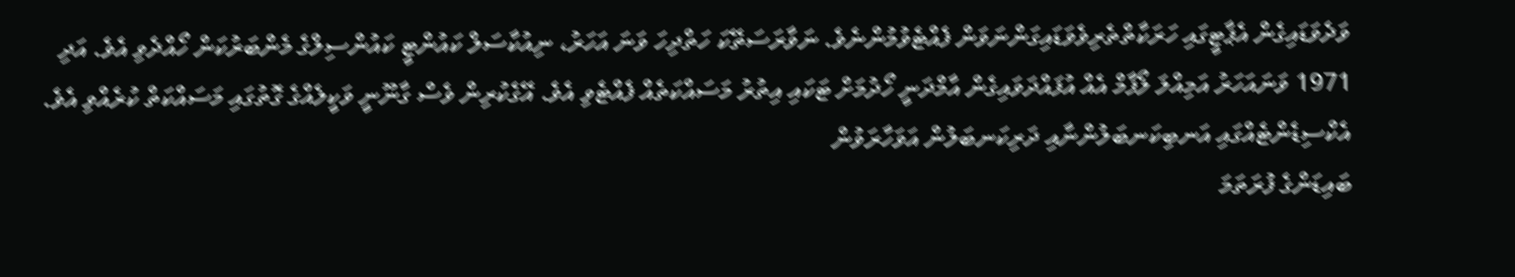ވަދެވަޑައިގެން އެޕާޓީގައި ހަރަކާތްތެރިވެވަޑައިގަންނަވަން ފެއްޓެވުމުންނެވެ. ނަވާރަސަތޭކަ ހަތްދިހަ ވަނަ އަހަރު، ނިއުކާސަލް ކައުންޓީ ކައުންސިލްގެ މެންބަރުކަން ހޯއްދެވި އެވެ. އަދި 1971 ވަނައަހަރު އަމިއްލަ ލޯފާމް އެއް އުފައްދަވައިގެން އާމްދަނީ ހޯދުމަށް ޓަކައި އިތުރު މަސައްކަތެއް ފެއްޓެވި އެވެ. އޭގެކުރިން ވެސް ގާނޫނީ ވަކީލެއްގެ ގޮތުގައި މަސައްކަތް ކުރެއްވި އެވެ.
އެކްސިޑެންޓެއްގައި އަނބިކަނބަލުންނާއި ދަރިކަނބަލުން އަވަހާރަވުން
ބައިޑަންގެ ފުރަތަމަ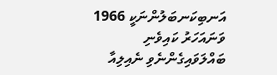އަނބިކަނބަލުންނަކީ 1966 ވަނައަހަރު ކައިވެނި ބައްލަވައިގެންނެވި ނެއިލިއާ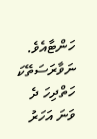ހަންޓާއެވެ. ނަވާރަސަތޭކަ ހަތްދިހަ ދެ ވަނަ އަހަރު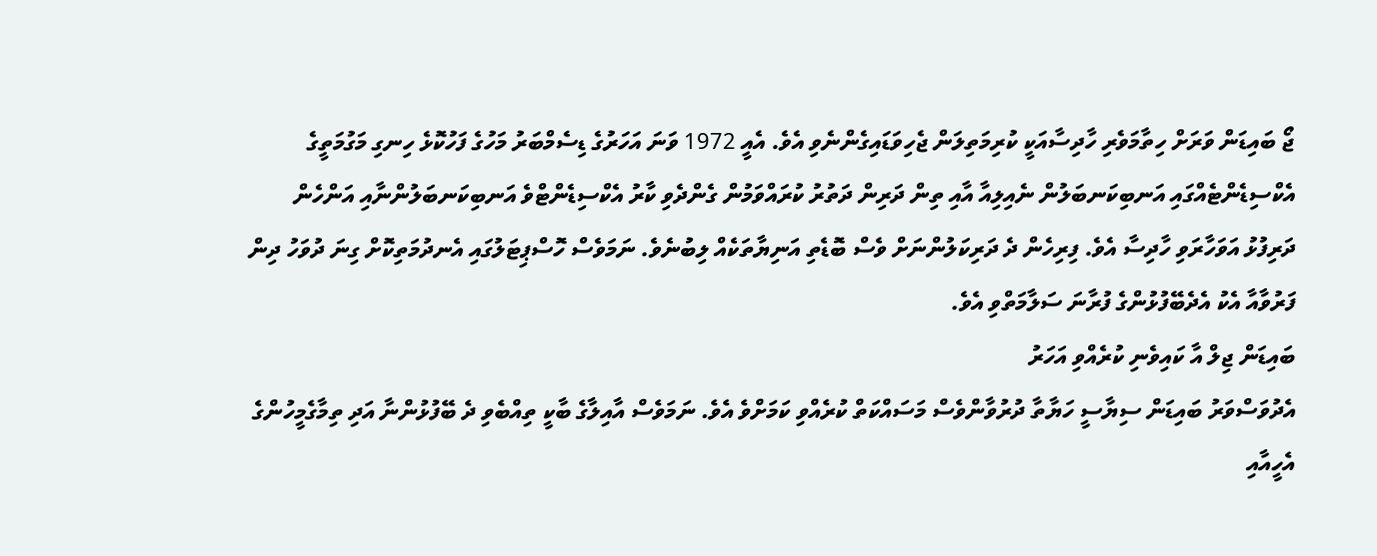ޖޯ ބައިޑަން ވަރަށް ހިތާމަވެރި ހާދިސާއަކީ ކުރިމަތިލަން ޖެހިވަޑައިގެންނެވި އެވެ. އެއީ 1972 ވަނަ އަހަރުގެ ޑިސެމްބަރު މަހުގެ ފަހުކޮޅެ ހިނގި މަގުމަތީގެ އެކްސިޑެންޓެއްގައި އަނބިކަނބަލުން ނެއިލިއާ އާއި ތިން ދަރިން ދަތުރު ކުރައްވަމުން ގެންދެވި ކާރު އެކްސިޑެންޓްވެ އަނބިކަނބަލުންނާއި އަންހެން ދަރިފުޅު އަވަހާރަވި ހާދިސާ އެވެ. ފިރިހެން ދެ ދަރިކަލުންނަށް ވެސް ބޮޑެތި އަނިޔާތަކެއް ލިބުނެވެ. ނަމަވެސް ހޮސްޕިޓަލުގައި އެނދުމަތިކޮށް ގިނަ ދުވަހު ދިން ފަރުވާއާ އެކު އެދެބޭފުޅުންގެ ފުރާނަ ސަލާމަތްވި އެވެ.
ބައިޑަން ޖިލް އާ ކައިވެނި ކުރެއްވި އަހަރު
އެދުވަސްވަރު ބައިޑަން ސިޔާސީ ހަޔާތާ ދުރުވާންވެސް މަސައްކަތް ކުރެއްވި ކަމަށްވެ އެވެ. ނަމަވެސް އާއިލާގެ ބާކީ ތިއްބެވި ދެ ބޭފުޅުންނާ އަދި ތިމާގެމީހުންގެ އެހީއާއި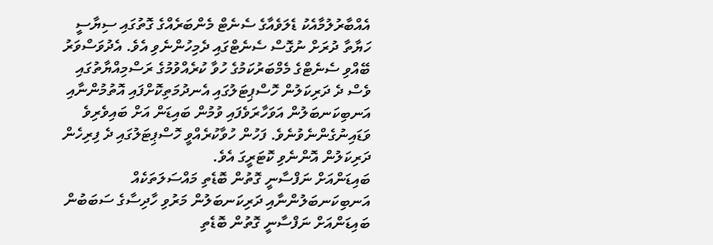އެއްބާރުލުމާއެކު ޑެލަވެއާގެ ސެނެޓް މެންބަރެއްގެ ގޮތުގައި ސިޔާސީ ހަޔާތާ ދުރަށް ނުގޮސް ސެނެޓްގައި ދެމިހުންނެވި އެވެ. އެދުވަސްވަރު ބޭއްވި ސެނެޓްގެ މެމްބަރުކަމުގެ ހުވާ ކުރެއްވުމުގެ ރަސްމިއްޔާތުގައި ވެސް ދެ ދަރިކަލުން ހޮސްޕިޓަލުގައި އެނދުމަތިކޮށްފައި އޮތުމުންނާއި އަނބިކަނބަލުން އަވަހާރަވެފައި ވުމުން ބައިޑަން އަށް ބައިވެރިވެ ވަޑައިނުގެންނެވުނެވެ. ފަހުން ހުވާކުރެއްވީ ހޮސްޕިޓަލުގައި ދެ ފިރިހެން ދަރިކަލުން އޮންނެވި ކޮޓަރީގަ އެވެ.
ބައިޑަންއަށް ނަފްސާނީ ގޮތުން ބޮޑެތި މައްސަލަތަކެއް
އަނބިކަނބަލުންނާއި ދަރިކަނބަލުން މަރުވި ހާދިސާގެ ސަބަބުން ބައިޑަންއަށް ނަފްސާނީ ގޮތުން ބޮޑެތި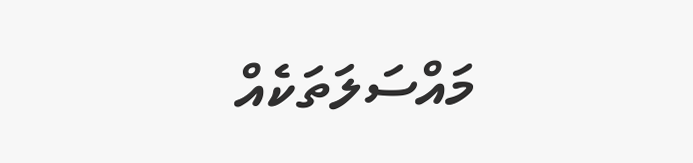މައްސަލަތަކެއް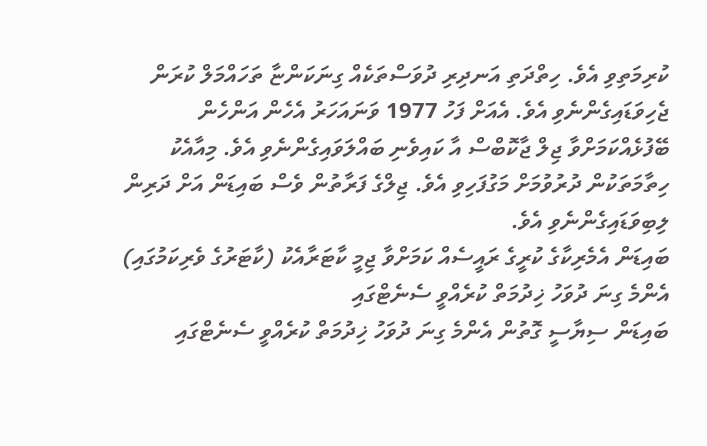ކުރިމަތިވި އެވެ. ހިތްދަތި އަނދިރި ދުވަސްތަކެއް ގިނަކަންޏާ ތަހައްމަލް ކުރަން ޖެހިވަޑައިގެންނެވި އެވެ. އެއަށް ފަހު 1977 ވަނައަހަރު އެހެން އަންހެން ބޭފުޅެއްކަމަށްވާ ޖިލް ޖާކޮބްސް އާ ކައިވެނި ބައްލަވައިގެންނެވި އެވެ. މިއާއެކު ހިތާމަތަކުން ދުރުވުމަށް މަގުފަހިވި އެވެ. ޖިލްގެ ފަރާތުން ވެސް ބައިޑަން އަށް ދަރިން ލިބިވަޑައިގެންނެވި އެވެ.
ބައިޑަން އެމެރިކާގެ ކުރީގެ ރައީސެއް ކަމަށްވާ ޖިމީ ކާޓަރާއެކު (ކާޓަރުގެ ވެރިކަމުގައި)
އެންމެ ގިނަ ދުވަހު ޚިދުމަތް ކުރެއްވީ ސެނެޓްގައި
ބައިޑަން ސިޔާސީ ގޮތުން އެންމެ ގިނަ ދުވަހު ޚިދުމަތް ކުރެއްވީ ސެނެޓްގައި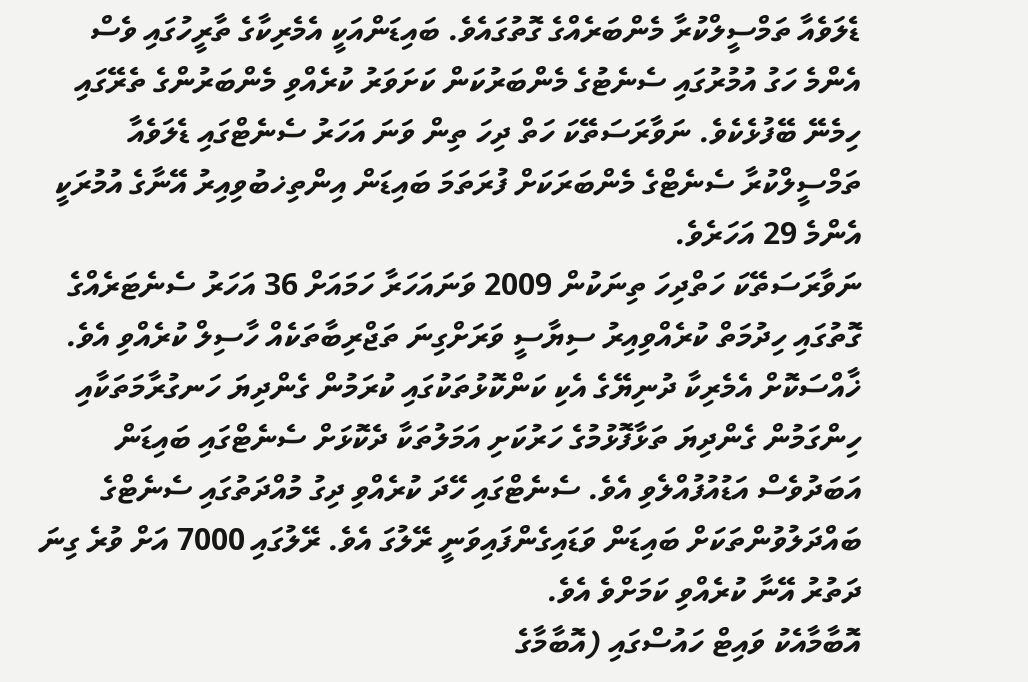ޑެލަވެއާ ތަމްސީލްކުރާ މެންބަރެއްގެ ގޮތުގައެވެ. ބައިޑަންއަކީ އެމެރިކާގެ ތާރީހުގައި ވެސް އެންމެ ހަގު އުމުރުގައި ސެނެޓުގެ މެންބަރުކަން ކަށަވަރު ކުރެއްވި މެންބަރުންގެ ތެރޭގައި ހިމެނޭ ބޭފުޅެކެވެ. ނަވާރަސަތޭކަ ހަތް ދިހަ ތިން ވަނަ އަހަރު ސެނެޓްގައި ޑެލަވެއާ ތަމްސީލްކުރާ ސެނެޓްގެ މެންބަރަކަށް ފުރަތަމަ ބައިޑަން އިންތިޚބުވިއިރު އޭނާގެ އުމުރަކީ އެންމެ 29 އަހަރެވެ.
ނަވާރަސަތޭކަ ހަތްދިހަ ތިނަކުން 2009 ވަނައަހަރާ ހަމައަށް 36 އަހަރު ސެނެޓަރެއްގެ ގޮތުގައި ހިދުމަތް ކުރެއްވިއިރު ސިޔާސީ ވަރަށްގިނަ ތަޖްރިބާތަކެއް ހާސިލް ކުރެއްވި އެވެ. ޚާއްސަކޮށް އެމެރިކާ ދުނިޔޭގެ އެކި ކަންކޮޅުތަކުގައި ކުރަމުން ގެންދިޔަ ހަނގުރާމަތަކާއި ހިންގަމުން ގެންދިޔަ ތަޅާފޮޅުމުގެ ހަރުކަށި އަމަލުތަކާ ދެކޮޅަށް ސެނެޓްގައި ބައިޑަން އަބަދުވެސް އަޑުއުފުއްލެވި އެވެ. ސެނެޓްގައި ހޭދަ ކުރެއްވި ދިގު މުއްދަތުގައި ސެނެޓްގެ ބައްދަލުވުންތަކަށް ބައިޑަން ވަޑައިގެންފައިވަނީ ރޭލުގަ އެވެ. ރޭލުގައި 7000 އަށް ވުރެ ގިނަ ދަތުރު އޭނާ ކުރެއްވި ކަމަށްވެ އެވެ.
އޮބާމާއެކު ވައިޓް ހައުސްގައި (އޮބާމާގެ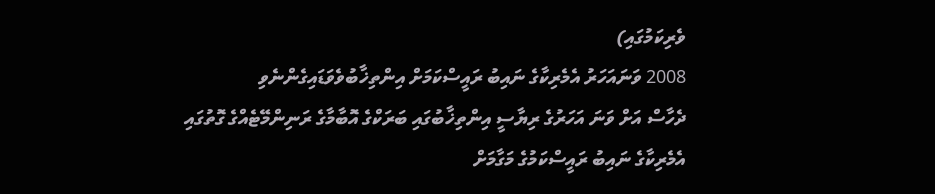ވެރިކަމުގައި)
2008 ވަނައަހަރު އެމެރިކާގެ ނައިބު ރައީސްކަމަށް އިންތިޚާބުވެވަޑައިގެންނެވި
ދެހާސް އަށް ވަނަ އަހަރުގެ ރިޔާސީ އިންތިޚާބުގައި ބަރަކްގެ އޮބާމާގެ ރަނިންމޭޓެއްގެ ގޮތުގައި އެމެރިކާގެ ނައިބު ރައީސްކަމުގެ މަގާމަށް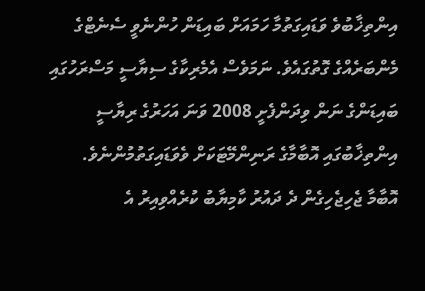އިންތިޚާބުވެ ވަޑައިގަތުމާ ހަމައަށް ބައިޑަން ހުންނެވީ ސެނެޓްގެ މެންބަރެއްގެ ގޮތުގައެވެ. ނަމަވެސް އެމެރިކާގެ ސިޔާސީ މަސްރަހުގައި ބައިޑަންގެ ނަން ވިދަންފެށީ 2008 ވަނަ އަހަރުގެ ރިޔާސީ އިންތިޚާބުގައި އޮބާމާގެ ރަނިންމޭޓަކަށް ވެވަޑައިގަތުމުންނެވެ. އޮބާމާ ޖެހިޖެހިގެން ދެ ދައުރު ކާމިޔާބު ކުރެއްވިއިރު އެ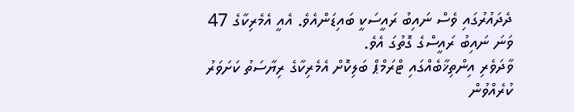ދެދައުރުގައި ވެސް ނައިބު ރައީސަކީ ބައިޑަންއެވެ. އެއީ އެމެރިކާގެ 47 ވަނަ ނައިބު ރައީސްގެ ގޮތުގަ އެވެ.
ވާދަވެރި އިންތިޚާބެއްގައި ޓްރަމްޕް ބަލިކޮށް އެމެރިކާގެ ރިޔާސަތު ކަށަވަރު ކުރެއްވުން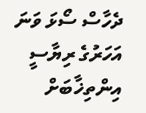ދެހާސް ސޯޅަ ވަނަ އަހަރުގެ ރިޔާސީ އިންތިޚާބަށް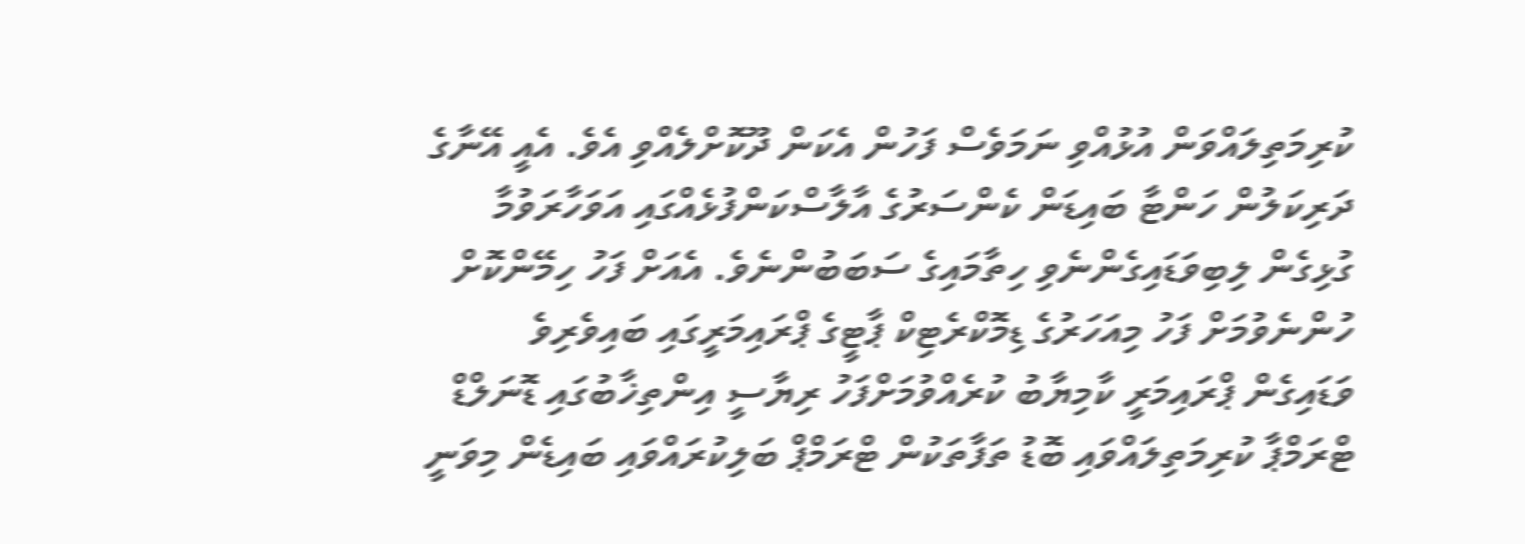ކުރިމަތިލައްވަން އުޅުއްވި ނަމަވެސް ފަހުން އެކަން ދޫކޮށްލެއްވި އެވެ. އެއީ އޭނާގެ ދަރިކަލުން ހަންޓާ ބައިޑަން ކެންސަރުގެ އާލާސްކަންފުޅެއްގައި އަވަހާރަވުމާ ގުޅިގެން ލިބިވަޑައިގެންނެވި ހިތާމައިގެ ސަބަބުންނެވެ. އެއަށް ފަހު ހިމޭންކޮށް ހުންނެވުމަށް ފަހު މިއަހަރުގެ ޑިމޮކްރެޓިކް ޕާޓީގެ ޕްރައިމަރީގައި ބައިވެރިވެ ވަޑައިގެން ޕްރައިމަރީ ކާމިޔާބު ކުރެއްވުމަށްފަހު ރިޔާސީ އިންތިޚާބުގައި ޑޮނަލްޑް ޓްރަމްޕާ ކުރިމަތިލައްވައި ބޮޑު ތަފާތަކުން ޓްރަމްޕް ބަލިކުރައްވައި ބައިޑެން މިވަނީ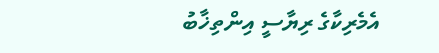އެމެރިކާގެ ރިޔާސީ އިންތިޚާބު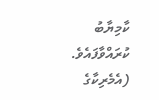ކާމިޔާބު ކުރައްވާފައެވެ. (އެމެރިކާގެ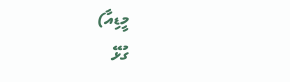މީޑިއާ)
ގުޅޭ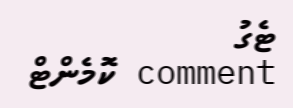ޓެގު
comment ކޮމެންޓް